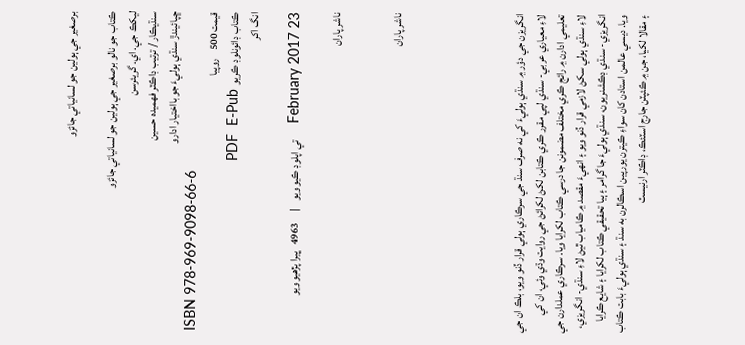برصغير جي ٻولين جو لسانياتي جائزو

ڪتاب جو نالو برصغير جي ٻولين جو لسانياتي جائزو
ليکڪ جي. اي. گريئرسن
سنڌيڪار / ترتيب ڊاڪٽر فهميده حسين
ڇپائيندڙ سنڌي ٻوليءَ جو بااختيار ادارو
ISBN 978-969-9098-66-6
قيمت 500    روپيا
ڪتاب ڊائونلوڊ ڪريو  PDF  E-Pub
انگ اکر

23 February 2017    تي اپلوڊ ڪيو ويو    |     4963   ڀيرا پڙهيو ويو

ناشر پاران


ناشر پاران





انگريزن جي دؤر ۾ سنڌي ٻوليءَ کي نه صرف سنڌ جي سرڪاري ٻولي قرار ڏنو ويو، بلڪ ان جي لاءِ معياري عربي- سنڌي لپي مقرر ڪري ڪتابن لکڻ لکرائڻ جي روايت وڌي وئي، ان کي تعليمي ادارن ۾ رائج ڪري مختلف مضمونن جا درسي ڪتاب لکرايا ويا. سرڪاري عملدارن جي لاءِ سنڌي ٻولي سکڻ لازمي قرار ڏنو ويو ۽ انهيءَ مقصد ۾ ڪامياب ٿيڻ لاءِ سنڌي- انگريزي، انگريزي- سنڌي ڊڪشنريون، سنڌي ٻوليءَ جا گرامر ۽ ٻيا تحقيقي ڪتاب لکرايا ۽ شايع ڪرايا ويا. ديسي عالمن استادن کان سواءِ ڪيترن يورپين اسڪالرن به سنڌ ۽ سنڌي ٻوليءَ بابت ڪتاب ۽ مقالا لکيا، جن ۾ ڪئپٽن جارج اسٽئڪ، ڊاڪٽر ارنيسٽ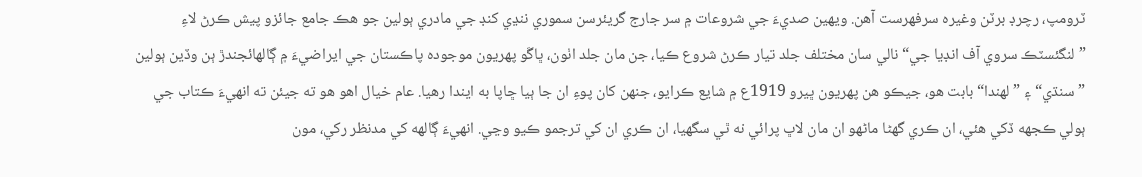ٽرومپ، رچرڊ برٽن وغيره سرفهرست آهن. ويهين صديءَ جي شروعات ۾ سر جارج گريئرسن سموري ننڍي کنڊ جي مادري ٻولين جو هڪ جامع جائزو پيش ڪرڻ لاءِ ”لنگئسٽڪ سروي آف انڊيا جي“ نالي سان مختلف جلد تيار ڪرڻ شروع ڪيا، جن مان جلد اٺون، ڀاڱو پهريون موجوده پاڪستان جي ايراضيءَ ۾ ڳالهائجندڙ ٻن وڏين ٻولين ”سنڌي“ ۽ ”لهندا“ بابت هو، جيڪو هن پهريون ڀيرو 1919ع ۾ شايع ڪرايو، جنهن کان پوءِ ان جا ٻيا ڇاپا به ايندا رهيا. عام خيال اهو هو ته جيئن ته انهيءَ ڪتاب جي ٻولي ڪجهه ڏکي هئي، ان ڪري گهڻا ماڻهو ان مان لاڀ پرائي نه ٿي سگهيا، ان ڪري ان کي ترجمو ڪيو وڃي. انهيءَ ڳالهه کي مدنظر رکي، مون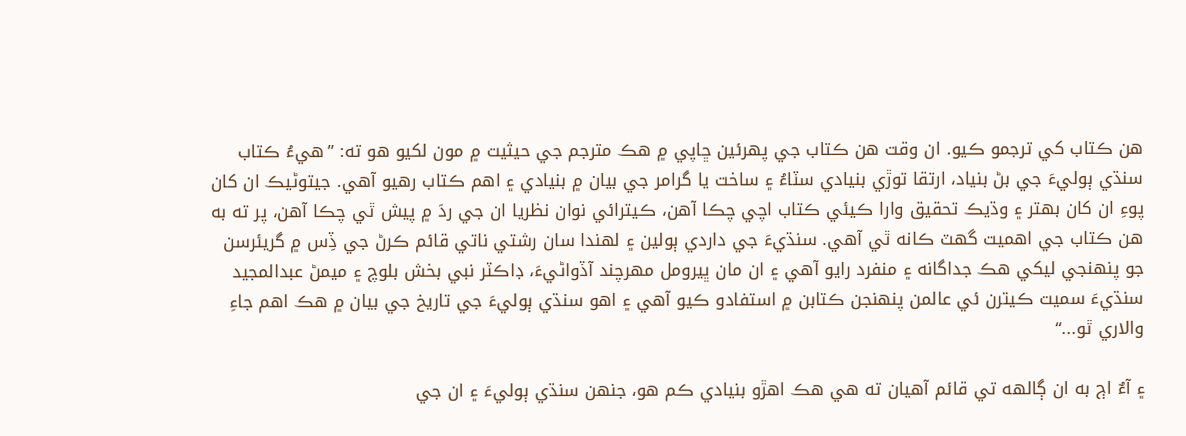هن ڪتاب کي ترجمو ڪيو. ان وقت هن ڪتاب جي پهرئين ڇاپي ۾ هڪ مترجم جي حيثيت ۾ مون لکيو هو ته: ”هيءُ ڪتاب سنڌي ٻوليءَ جي بڻ بنياد، ارتقا توڙي بنيادي سٽاءُ ۽ ساخت يا گرامر جي بيان ۾ بنيادي ۽ اهم ڪتاب رهيو آهي. جيتوڻيڪ ان کان پوءِ ان کان بهتر ۽ وڌيڪ تحقيق وارا ڪيئي ڪتاب اچي چڪا آهن، ڪيترائي نوان نظريا ان جي ردَ ۾ پيش ٿي چڪا آهن، پر ته به هن ڪتاب جي اهميت گهٽ ڪانه ٿي آهي. سنڌيءَ جي داردي ٻولين ۽ لهندا سان رشتي ناتي قائم ڪرڻ جي ڏِس ۾ گريئرسن جو پنهنجي ليکي هڪ جداگانه ۽ منفرد رايو آهي ۽ ان مان ڀيرومل مهرچند آڏواڻيءَ، ڊاڪٽر نبي بخش بلوچ ۽ ميمڻ عبدالمجيد سنڌيءَ سميت ڪيترن ئي عالمن پنهنجن ڪتابن ۾ استفادو ڪيو آهي ۽ اهو سنڌي ٻوليءَ جي تاريخ جي بيان ۾ هڪ اهم جاءِ والاري ٿو...“

۽ آءٌ اڄ به ان ڳالهه تي قائم آهيان ته هي هڪ اهڙو بنيادي ڪم هو، جنهن سنڌي ٻوليءَ ۽ ان جي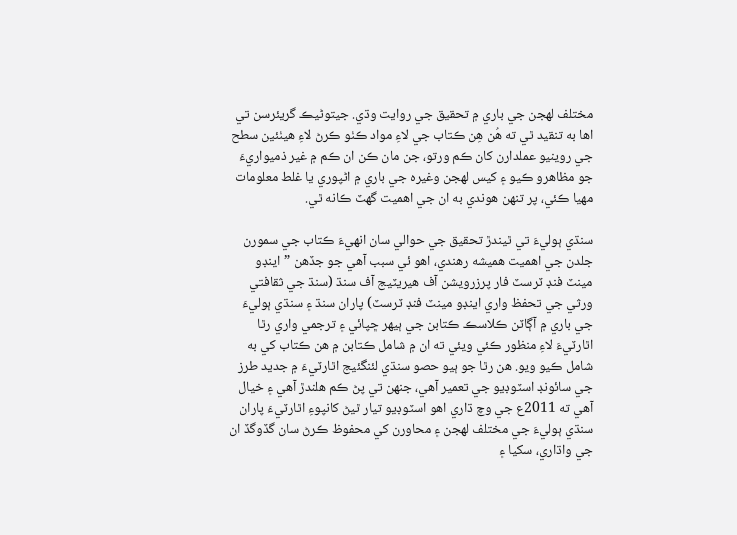مختلف لهجن جي باري ۾ تحقيق جي روايت وڌي. جيتوڻيڪ گريئرسن تي اها به تنقيد ٿي ته هُن هِن ڪتاب جي لاءِ مواد ڪٺو ڪرڻ لاءِ هيٺئين سطح جي روينيو عملدارن کان ڪم ورتو، جن مان ڪن ان ڪم ۾ غير ذميواريءَ جو مظاهرو ڪيو ۽ کيس لهجن وغيره جي باري ۾ اڻپوري يا غلط معلومات مهيا ڪئي، پر تنهن هوندي به ان جي اهميت گهٽ ڪانه ٿي.

سنڌي ٻوليءَ تي ٿيندڙ تحقيق جي حوالي سان انهيءَ ڪتاب جي سمورن جلدن جي اهميت هميشه رهندي، اهو ئي سبب آهي جو جڏهن ”اينڊو مينٽ فنڊ ٽرسٽ فار پرزرويشن آف هيريٽيج آف سنڌ (سنڌ جي ثقافتي ورثي جي تحفظ واري اينڊو مينٽ فنڊ ٽرسٽ) پاران سنڌ ۽ سنڌي ٻوليءَ جي باري ۾ آڳاٽن ڪلاسڪ ڪتابن جي ٻيهر ڇپائي ۽ ترجمي واري رٿا اٿارٽيءَ لاءِ منظور ڪئي ويئي ته ان ۾ شامل ڪتابن ۾ هن ڪتاب کي به شامل ڪيو ويو. هن رٿا جو ٻيو حصو سنڌي لئنگئيج اٿارٽيءَ ۾ جديد طرز جي سائونڊ اسٽوڊيو جي تعمير آهي، جنهن تي پڻ ڪم هلندڙ آهي ۽ خيال آهي ته 2011ع جي وچ ڌاري اهو اسٽوڊيو تيار ٿيڻ کانپوءِ اٿارٽيءَ پاران سنڌي ٻوليءَ جي مختلف لهجن ۽ محاورن کي محفوظ ڪرڻ سان گڏوگڏ ان جي واڌاري، سکيا ۽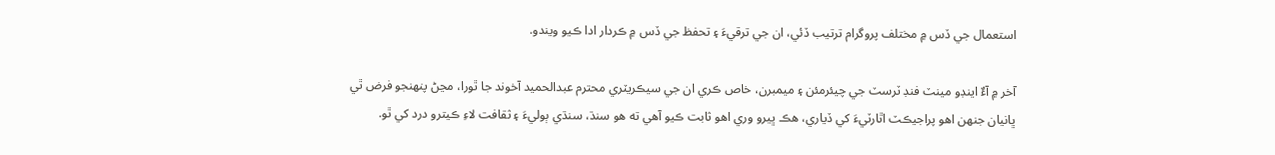استعمال جي ڏس ۾ مختلف پروگرام ترتيب ڏئي، ان جي ترقيءَ ۽ تحفظ جي ڏس ۾ ڪردار ادا ڪيو ويندو.

آخر ۾ آءٌ اينڊو مينٽ فنڊ ٽرسٽ جي چيئرمئن ۽ ميمبرن، خاص ڪري ان جي سيڪريٽري محترم عبدالحميد آخوند جا ٿورا، مڃڻ پنهنجو فرض ٿي ڀانيان جنهن اهو پراجيڪٽ اٿارٽيءَ کي ڏياري، هڪ ڀيرو وري اهو ثابت ڪيو آهي ته هو سنڌ، سنڌي ٻوليءَ ۽ ثقافت لاءِ ڪيترو درد کي ٿو.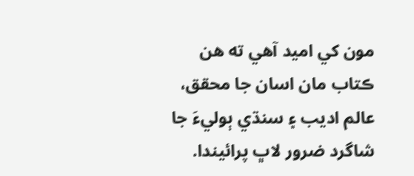مون کي اميد آهي ته هن ڪتاب مان اسان جا محقق، عالم اديب ۽ سنڌي ٻوليءَ جا شاگرد ضرور لاڀ پرائيندا.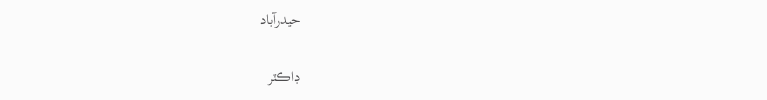حيدرآباد

ڊاڪٽر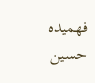فهميده حسين